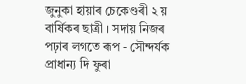জুনুকা হায়াৰ চেকেণ্ডৰী ২ য় বাৰ্ষিকৰ ছাত্ৰী । সদায় নিজৰ পঢ়াৰ লগতে ৰূপ - সৌন্দৰ্যক প্ৰাধান্য দি ফুৰা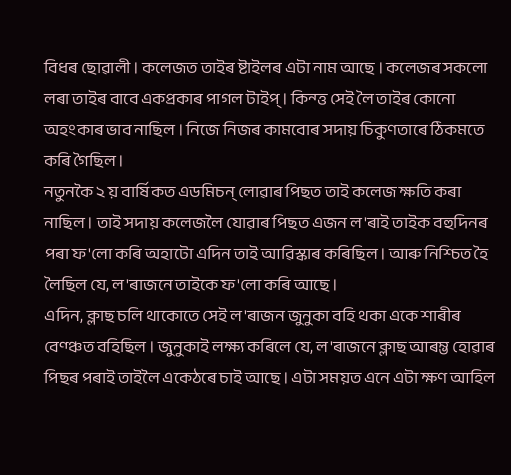বিধৰ ছোৱালী । কলেজত তাইৰ ষ্টাইলৰ এটা নাম আছে । কলেজৰ সকলো লৰা তাইৰ বাবে একপ্ৰকাৰ পাগল টাইপ্ । কিন্ত্ত সেই লৈ তাইৰ কোনো অহংকাৰ ভাব নাছিল । নিজে নিজৰ কামবোৰ সদায় চিকুণতাৰে ঠিকমতে কৰি গৈছিল ।
নতুনকৈ ২ য় বাৰ্ষিকত এডমিচন্ লোৱাৰ পিছত তাই কলেজ ক্ষতি কৰা নাছিল । তাই সদায় কলেজলৈ যোৱাৰ পিছত এজন ল'ৰাই তাইক বহুদিনৰ পৰা ফ'লো কৰি অহাটো এদিন তাই আৱিস্কাৰ কৰিছিল । আৰু নিশ্চিত হৈ লৈছিল যে, ল'ৰাজনে তাইকে ফ'লো কৰি আছে ।
এদিন, ক্লাছ চলি থাকোতে সেই ল'ৰাজন জুনুকা বহি থকা একে শাৰীৰ বেণ্ঞ্চত বহিছিল । জুনুকাই লক্ষ্য কৰিলে যে, ল'ৰাজনে ক্লাছ আৰম্ভ হোৱাৰ পিছৰ পৰাই তাইলৈ একেঠৰে চাই আছে । এটা সময়ত এনে এটা ক্ষণ আহিল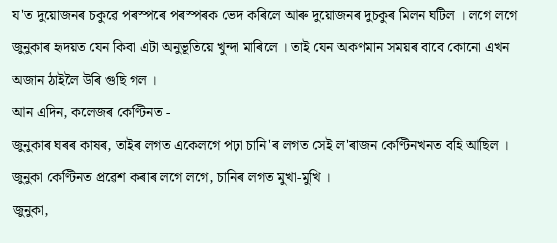য'ত দুয়োজনৰ চকুৱে পৰস্পৰে পৰস্পৰক ভেদ কৰিলে আৰু দুয়োজনৰ দুচকুৰ মিলন ঘটিল । লগে লগে জুনুকাৰ হৃদয়ত যেন কিবা এটা অনুভূতিয়ে খুন্দা মাৰিলে । তাই যেন অকণমান সময়ৰ বাবে কোনো এখন অজান ঠাইলৈ উৰি গুছি গল ।
আন এদিন, কলেজৰ কেণ্টিনত -
জুনুকাৰ ঘৰৰ কাষৰ, তাইৰ লগত একেলগে পঢ়া চানি'ৰ লগত সেই ল'ৰাজন কেণ্টিনখনত বহি আছিল । জুনুকা কেণ্টিনত প্ৰৱেশ কৰাৰ লগে লগে, চানিৰ লগত মুখা-মুখি ।
জুনুকা,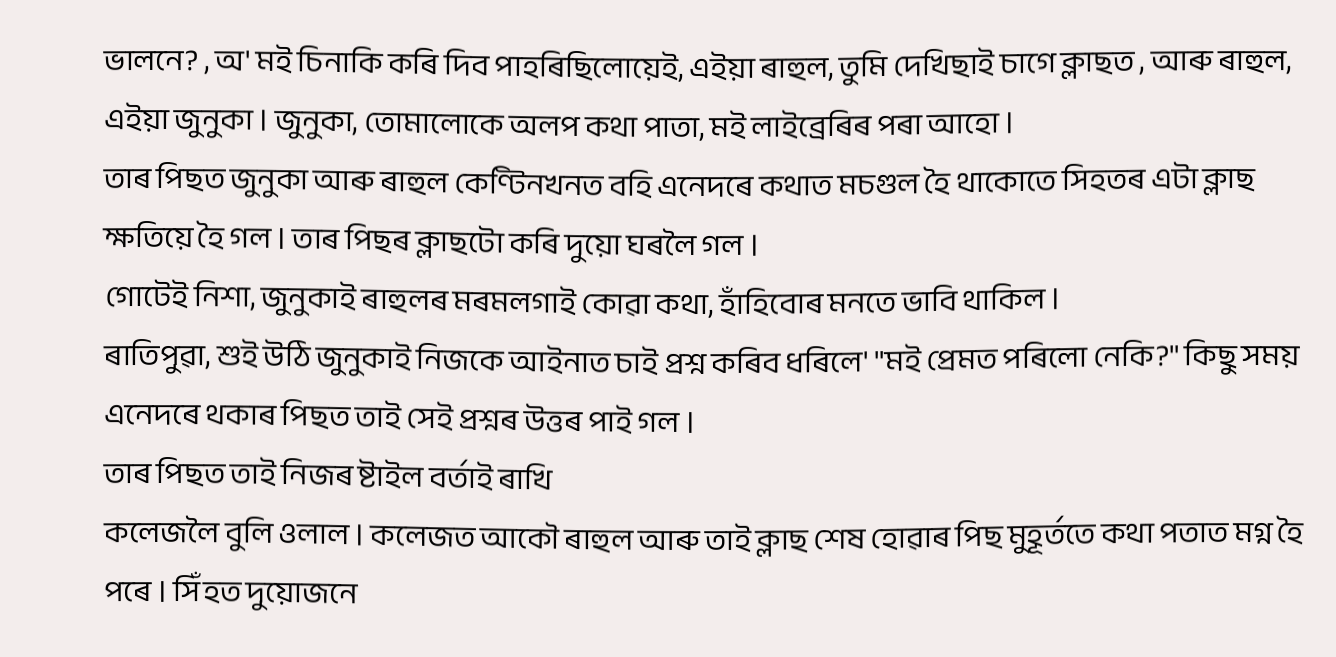ভালনে? , অ' মই চিনাকি কৰি দিব পাহৰিছিলোয়েই, এইয়া ৰাহুল, তুমি দেখিছাই চাগে ক্লাছত , আৰু ৰাহুল, এইয়া জুনুকা । জুনুকা, তোমালোকে অলপ কথা পাতা, মই লাইব্ৰেৰিৰ পৰা আহো ।
তাৰ পিছত জুনুকা আৰু ৰাহুল কেণ্টিনখনত বহি এনেদৰে কথাত মচগুল হৈ থাকোতে সিহতৰ এটা ক্লাছ ক্ষতিয়ে হৈ গল । তাৰ পিছৰ ক্লাছটো কৰি দুয়ো ঘৰলৈ গল ।
গোটেই নিশা, জুনুকাই ৰাহুলৰ মৰমলগাই কোৱা কথা, হাঁহিবোৰ মনতে ভাবি থাকিল ।
ৰাতিপুৱা, শুই উঠি জুনুকাই নিজকে আইনাত চাই প্ৰশ্ন কৰিব ধৰিলে' "মই প্ৰেমত পৰিলো নেকি?" কিছু সময় এনেদৰে থকাৰ পিছত তাই সেই প্ৰশ্নৰ উত্তৰ পাই গল ।
তাৰ পিছত তাই নিজৰ ষ্টাইল বৰ্তাই ৰাখি
কলেজলৈ বুলি ওলাল । কলেজত আকৌ ৰাহুল আৰু তাই ক্লাছ শেষ হোৱাৰ পিছ মুহূৰ্ততে কথা পতাত মগ্ন হৈ পৰে । সিঁহত দুয়োজনে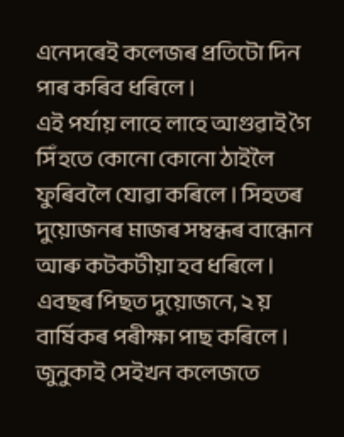এনেদৰেই কলেজৰ প্ৰতিটো দিন পাৰ কৰিব ধৰিলে ।
এই পৰ্যায় লাহে লাহে আগুৱাই গৈ সিঁহতে কোনো কোনো ঠাইলৈ ফুৰিবলৈ যোৱা কৰিলে । সিহতৰ দুয়োজনৰ মাজৰ সম্বন্ধৰ বান্ধোন আৰু কটকটীয়া হব ধৰিলে ।
এবছৰ পিছত দুয়োজনে, ২ য় বাৰ্ষিকৰ পৰীক্ষা পাছ কৰিলে । জুনুকাই সেইখন কলেজতে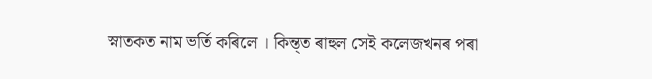স্নাতকত নাম ভৰ্তি কৰিলে । কিন্ত্ত ৰাহুল সেই কলেজখনৰ পৰা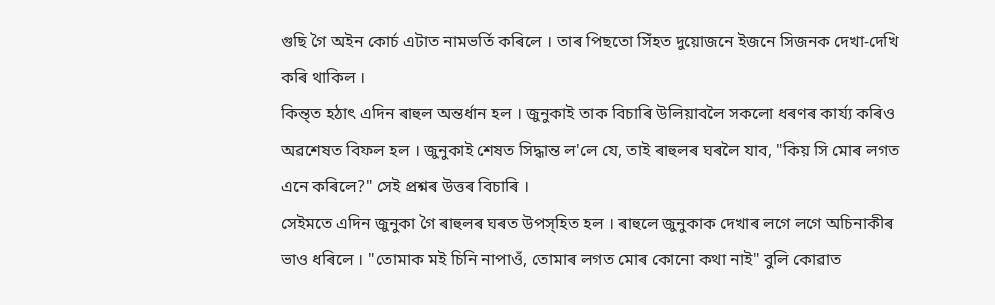গুছি গৈ অইন কোৰ্চ এটাত নামভৰ্তি কৰিলে । তাৰ পিছতো সিঁহত দুয়োজনে ইজনে সিজনক দেখা-দেখি কৰি থাকিল ।
কিন্ত্ত হঠাৎ এদিন ৰাহুল অন্তৰ্ধান হল । জুনুকাই তাক বিচাৰি উলিয়াবলৈ সকলো ধৰণৰ কাৰ্য্য কৰিও অৱশেষত বিফল হল । জুনুকাই শেষত সিদ্ধান্ত ল'লে যে, তাই ৰাহুলৰ ঘৰলৈ যাব, "কিয় সি মোৰ লগত এনে কৰিলে?" সেই প্ৰশ্নৰ উত্তৰ বিচাৰি ।
সেইমতে এদিন জুনুকা গৈ ৰাহুলৰ ঘৰত উপস্হিত হল । ৰাহুলে জুনুকাক দেখাৰ লগে লগে অচিনাকীৰ ভাও ধৰিলে । "তোমাক মই চিনি নাপাওঁ, তোমাৰ লগত মোৰ কোনো কথা নাই" বুলি কোৱাত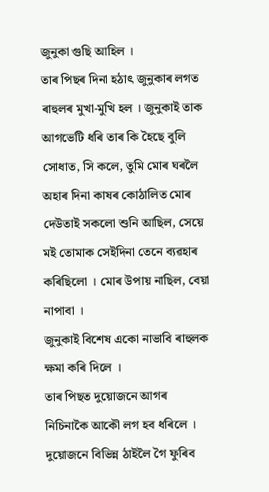জুনুকা গুছি আহিল ।
তাৰ পিছৰ দিনা হঠাৎ জুনুকাৰ লগত ৰাহুলৰ মুখা-মুখি হল । জুনুকাই তাক আগভেটি ধৰি তাৰ কি হৈছে বুলি সোধাত, সি কলে, তুমি মোৰ ঘৰলৈ অহাৰ দিনা কাষৰ কোঠালিত মোৰ দেউতাই সকলো শুনি আছিল, সেয়ে মই তোমাক সেইদিনা তেনে ব্যৱহাৰ কৰিছিলো । মোৰ উপায় নাছিল, বেয়া নাপাবা ।
জুনুকাই বিশেষ একো নাভাবি ৰাহুলক ক্ষমা কৰি দিলে ।
তাৰ পিছত দুয়োজনে আগৰ নিচিনাকৈ আকৌ লগ হব ধৰিলে । দুয়োজনে বিভিন্ন ঠাইলৈ গৈ ফুৰিব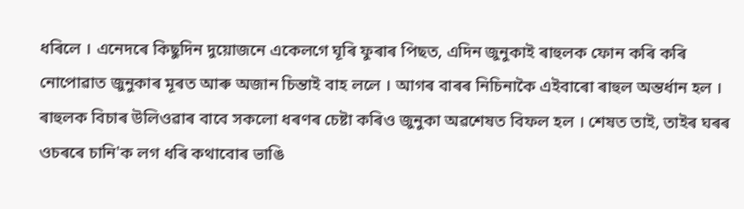ধৰিলে । এনেদৰে কিছুদিন দুয়োজনে একেলগে ঘূৰি ফুৰাৰ পিছত, এদিন জুনুকাই ৰাহুলক ফোন কৰি কৰি নোপোৱাত জুনুকাৰ মূৰত আৰু অজান চিন্তাই বাহ ললে । আগৰ বাৰৰ নিচিনাকৈ এইবাৰো ৰাহুল অন্তৰ্ধান হল । ৰাহুলক বিচাৰ উলিওৱাৰ বাবে সকলো ধৰণৰ চেষ্টা কৰিও জুনুকা অৱশেষত বিফল হল । শেষত তাই, তাইৰ ঘৰৰ ওচৰৰে চানি'ক লগ ধৰি কথাবোৰ ভাঙি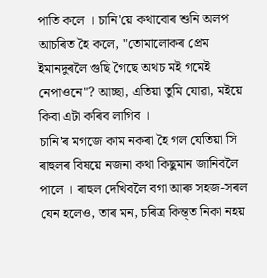পাতি কলে । চানি'য়ে কথাবোৰ শুনি অলপ আচৰিত হৈ কলে, "তোমালোকৰ প্ৰেম ইমানদুৰলৈ গুছি গৈছে অথচ মই গমেই নেপাওনে"? আচ্ছা, এতিয়া তুমি যোৱা, মইয়ে কিবা এটা কৰিব লাগিব ।
চানি'ৰ মগজে কাম নকৰা হৈ গল যেতিয়া সি ৰাহুলৰ বিষয়ে নজনা কথা কিছুমান জানিবলৈ পালে । ৰাহুল দেখিবলৈ বগা আৰু সহজ-সৰল যেন হলেও, তাৰ মন, চৰিত্ৰ কিন্ত্ত নিকা নহয়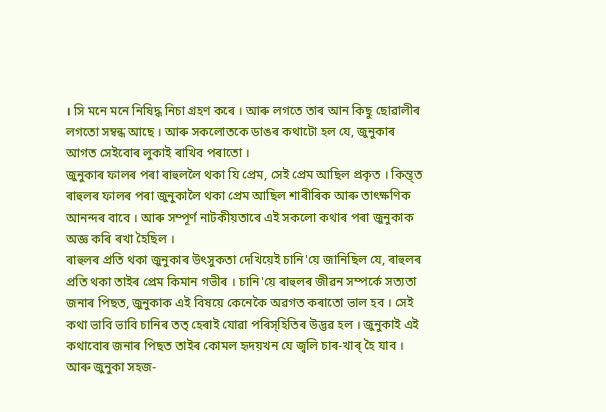। সি মনে মনে নিষিদ্ধ নিচা গ্ৰহণ কৰে । আৰু লগতে তাৰ আন কিছু ছোৱালীৰ লগতো সম্বন্ধ আছে । আৰু সকলোতকে ডাঙৰ কথাটো হল যে, জুনুকাৰ আগত সেইবোৰ লুকাই ৰাখিব পৰাতো ।
জুনুকাৰ ফালৰ পৰা ৰাহুললৈ থকা যি প্ৰেম, সেই প্ৰেম আছিল প্ৰকৃত । কিন্ত্ত ৰাহুলৰ ফালৰ পৰা জুনুকালৈ থকা প্ৰেম আছিল শাৰীৰিক আৰু তাৎক্ষণিক আনন্দৰ বাবে । আৰু সম্পূৰ্ণ নাটকীয়তাৰে এই সকলো কথাৰ পৰা জুনুকাক অজ্ঞ কৰি ৰখা হৈছিল ।
ৰাহুলৰ প্ৰতি থকা জুনুকাৰ উৎসুকতা দেখিয়েই চানি'য়ে জানিছিল যে, ৰাহুলৰ প্ৰতি থকা তাইৰ প্ৰেম কিমান গভীৰ । চানি'য়ে ৰাহুলৰ জীৱন সম্পৰ্কে সত্যতা জনাৰ পিছত, জুনুকাক এই বিষয়ে কেনেকৈ অৱগত কৰাতো ভাল হব । সেই কথা ভাবি ভাবি চানিৰ তত্ হেৰাই যোৱা পৰিস্হিতিৰ উদ্ভৱ হল । জুনুকাই এই কথাবোৰ জনাৰ পিছত তাইৰ কোমল হৃদয়খন যে জ্বলি চাৰ-খাৰ্ হৈ যাব । আৰু জুনুকা সহজ-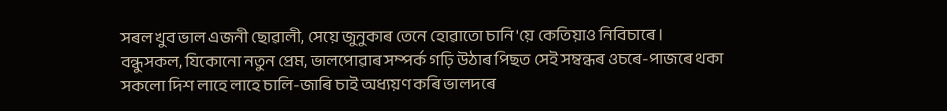সৰল খুব ভাল এজনী ছোৱালী, সেয়ে জুনুকাৰ তেনে হোৱাতো চানি'য়ে কেতিয়াও নিবিচাৰে ।
বন্ধুসকল, যিকোনো নতুন প্ৰেম, ভালপোৱাৰ সম্পৰ্ক গঢ়ি উঠাৰ পিছত সেই সম্বন্ধৰ ওচৰে-পাজৰে থকা সকলো দিশ লাহে লাহে চালি-জাৰি চাই অধ্যয়ণ কৰি ভালদৰে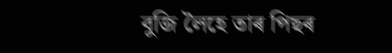বুজি লৈহে তাৰ পিছৰ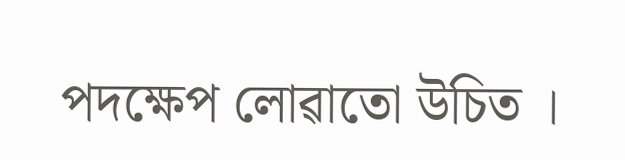পদক্ষেপ লোৱাতো উচিত ।